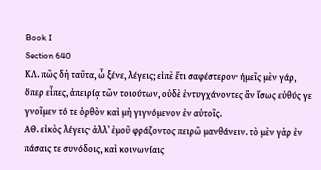Book I
Section 640
ΚΛ. πῶς δὴ ταῦτα, ὦ ξένε, λέγεις; εἰπὲ ἔτι σαφέστερον· ἡμεῖς μὲν γάρ, ὅπερ εἶπες, ἀπειρίᾳ τῶν τοιούτων, οὐδὲ ἐντυγχάνοντες ἂν ἴσως εὐθύς γε γνοῖμεν τό τε ὀρθὸν καὶ μὴ γιγνόμενον ἐν αὐτοῖς.
ΑΘ. εἰκὸς λέγεις· ἀλλʼ ἐμοῦ φράζοντος πειρῶ μανθάνειν. τὸ μὲν γὰρ ἐν πάσαις τε συνόδοις, καὶ κοινωνίαις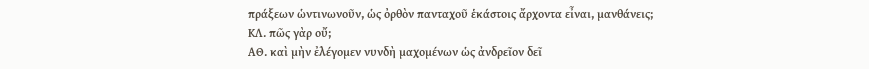πράξεων ὡντινωνοῦν, ὡς ὀρθὸν πανταχοῦ ἑκάστοις ἄρχοντα εἶναι, μανθάνεις;
ΚΛ. πῶς γὰρ οὔ;
ΑΘ. καὶ μὴν ἐλέγομεν νυνδὴ μαχομένων ὡς ἀνδρεῖον δεῖ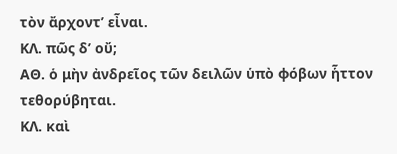τὸν ἄρχοντʼ εἶναι.
ΚΛ. πῶς δʼ οὔ;
ΑΘ. ὁ μὴν ἀνδρεῖος τῶν δειλῶν ὑπὸ φόβων ἧττον τεθορύβηται.
ΚΛ. καὶ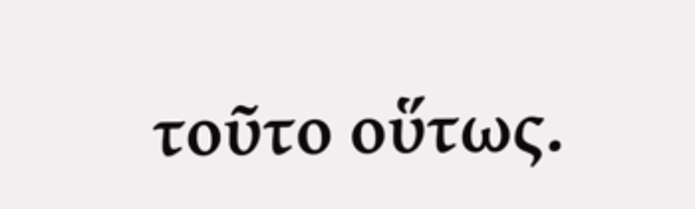τοῦτο οὕτως.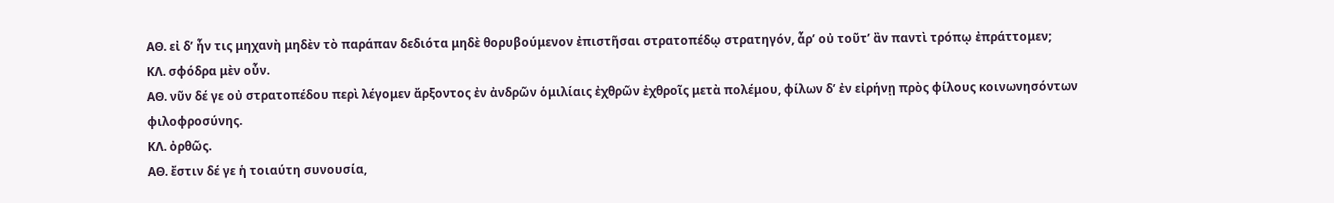ΑΘ. εἰ δʼ ἦν τις μηχανὴ μηδὲν τὸ παράπαν δεδιότα μηδὲ θορυβούμενον ἐπιστῆσαι στρατοπέδῳ στρατηγόν, ἆρʼ οὐ τοῦτʼ ἂν παντὶ τρόπῳ ἐπράττομεν;
ΚΛ. σφόδρα μὲν οὖν.
ΑΘ. νῦν δέ γε οὐ στρατοπέδου περὶ λέγομεν ἄρξοντος ἐν ἀνδρῶν ὁμιλίαις ἐχθρῶν ἐχθροῖς μετὰ πολέμου, φίλων δʼ ἐν εἰρήνῃ πρὸς φίλους κοινωνησόντων φιλοφροσύνης.
ΚΛ. ὀρθῶς.
ΑΘ. ἔστιν δέ γε ἡ τοιαύτη συνουσία,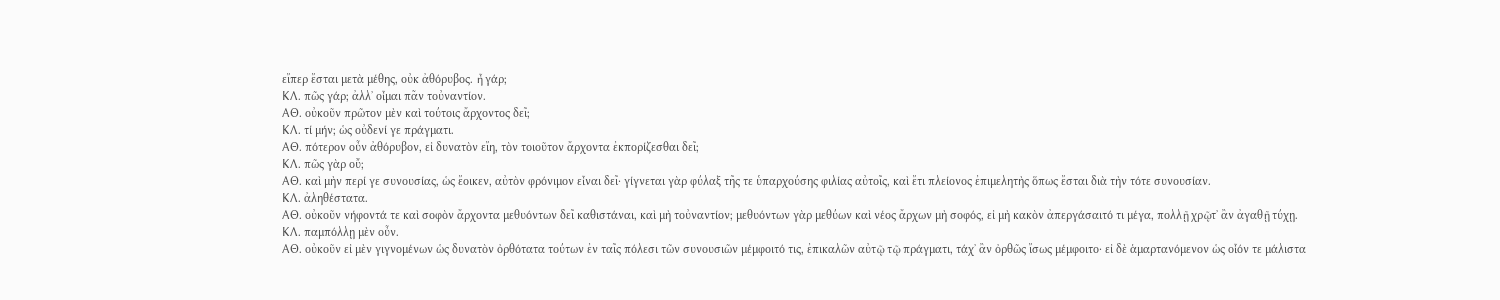εἴπερ ἔσται μετὰ μέθης, οὐκ ἀθόρυβος. ἦ γάρ;
ΚΛ. πῶς γάρ; ἀλλʼ οἶμαι πᾶν τοὐναντίον.
ΑΘ. οὐκοῦν πρῶτον μὲν καὶ τούτοις ἄρχοντος δεῖ;
ΚΛ. τί μήν; ὡς οὐδενί γε πράγματι.
ΑΘ. πότερον οὖν ἀθόρυβον, εἰ δυνατὸν εἴη, τὸν τοιοῦτον ἄρχοντα ἐκπορίζεσθαι δεῖ;
ΚΛ. πῶς γὰρ οὔ;
ΑΘ. καὶ μὴν περί γε συνουσίας, ὡς ἔοικεν, αὐτὸν φρόνιμον εἶναι δεῖ· γίγνεται γὰρ φύλαξ τῆς τε ὑπαρχούσης φιλίας αὐτοῖς, καὶ ἔτι πλείονος ἐπιμελητὴς ὅπως ἔσται διὰ τὴν τότε συνουσίαν.
ΚΛ. ἀληθέστατα.
ΑΘ. οὐκοῦν νήφοντά τε καὶ σοφὸν ἄρχοντα μεθυόντων δεῖ καθιστάναι, καὶ μὴ τοὐναντίον; μεθυόντων γὰρ μεθύων καὶ νέος ἄρχων μὴ σοφός, εἰ μὴ κακὸν ἀπεργάσαιτό τι μέγα, πολλῇ χρῷτʼ ἂν ἀγαθῇ τύχῃ.
ΚΛ. παμπόλλῃ μὲν οὖν.
ΑΘ. οὐκοῦν εἰ μὲν γιγνομένων ὡς δυνατὸν ὀρθότατα τούτων ἐν ταῖς πόλεσι τῶν συνουσιῶν μέμφοιτό τις, ἐπικαλῶν αὐτῷ τῷ πράγματι, τάχʼ ἂν ὀρθῶς ἴσως μέμφοιτο· εἰ δὲ ἁμαρτανόμενον ὡς οἷόν τε μάλιστα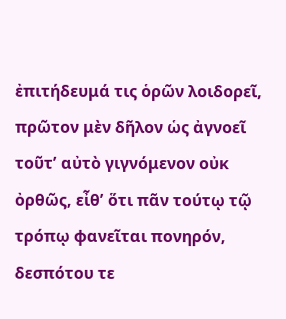ἐπιτήδευμά τις ὁρῶν λοιδορεῖ, πρῶτον μὲν δῆλον ὡς ἀγνοεῖ τοῦτʼ αὐτὸ γιγνόμενον οὐκ ὀρθῶς, εἶθʼ ὅτι πᾶν τούτῳ τῷ τρόπῳ φανεῖται πονηρόν, δεσπότου τε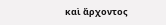καὶ ἄρχοντος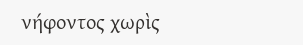νήφοντος χωρὶς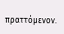πραττόμενον.